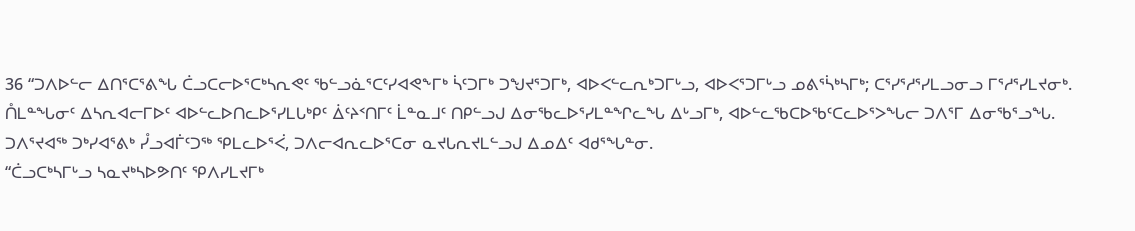36 “ᑐᐱᐅᓪᓕ ᐃᑎᕐᑕᕐᕕᖓ ᑖᓗᑕᓕᐅᕐᑕᒃᓴᕆᕙᑦ ᖃᓪᓗᓈᕐᑕᑦᓯᐊᕙᖕᒥᒃ ᓵᑦᑐᒥᒃ ᑐᖑᔪᕐᑐᒥᒃ, ᐊᐅᐸᓪᓚᕆᒃᑐᒥᒡᓗ, ᐊᐅᐸᕐᑐᒥᒡᓗ ᓄᕕᕐᓵᒃᓴᒥᒃ; ᑕᕐᓯᕐᓱᕐᓯᒪᓗᓂᓗ ᒥᕐᓱᕐᓯᒪᔪᓂᒃ.
ᑍᒪᓐᖓᓂᑦ ᐃᓴᕆᐊᓕᒥᐅᑦ ᐊᐅᓪᓚᐅᑎᓚᐅᕐᓯᒪᒐᒃᑭᑦ ᐄᑦᔨᑉᑎᒥᑦ ᒫᓐᓇᒧᑦ ᑎᑭᓪᓗᒍ ᐃᓂᖃᓚᐅᕐᓯᒪᓐᖏᓚᖓ ᐃᒡᓗᒥᒃ, ᐊᐅᓪᓚᖃᑕᐅᖃᑦᑕᓚᐅᕐᐳᖓᓕ ᑐᐱᕐᒥ ᐃᓂᖃᕐᓗᖓ.
ᑐᐱᕐᔪᐊᖅ ᑐᒃᓯᐊᕐᕕᒃ ᓮᓗᐊᒦᑦᑐᖅ ᕿᒪᓚᐅᕐᐹ, ᑐᐱᓕᐊᕆᓚᐅᕐᑕᓂ ᓇᔪᒐᕆᔪᒪᓪᓗᒍ ᐃᓄᐃᑦ ᐊᑯᕐᖓᓐᓂ.
“ᑖᓗᑕᒃᓴᒥᒡᓗ ᓴᓇᔪᒃᓴᐅᕗᑎᑦ ᕿᐱᓯᒪᔪᒥᒃ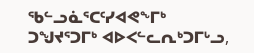ᖃᓪᓗᓈᕐᑕᑦᓯᐊᕙᖕᒥᒃ ᑐᖑᔪᕐᑐᒥᒃ ᐊᐅᐸᓪᓚᕆᒃᑐᒥᒡᓗ,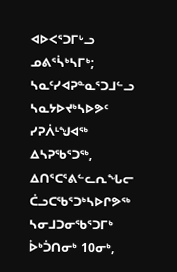ᐊᐅᐸᕐᑐᒥᒡᓗ ᓄᕕᕐᓵᒃᓴᒥᒃ; ᓴᓇᑦᓯᐊᕈᓐᓇᕐᑐᒧᓪᓗ ᓴᓇᔭᐅᔪᒃᓴᐅᕗᑦ ᓯᕈᐲᒻᖑᐊᖅ ᐃᓴᕈᖃᕐᑐᖅ,
ᐃᑎᕐᑕᕐᕕᓪᓚᕆᖓᓕ ᑖᓗᑕᖃᕐᑐᒃᓴᐅᒋᕗᖅ ᓴᓂᒧᑐᓂᖃᕐᑐᒥᒃ ᐆᒃᑑᑎᓂᒃ 10ᓂᒃ,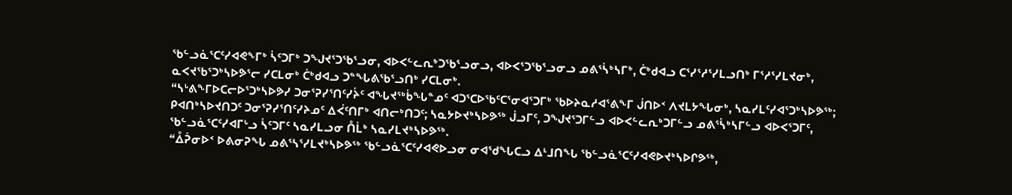ᖃᓪᓗᓈᕐᑕᑦᓯᐊᕙᖕᒥᒃ ᓵᑦᑐᒥᒃ ᑐᖑᔪᕐᑐᖃᕐᓗᓂ, ᐊᐅᐸᓪᓚᕆᒃᑐᖃᕐᓗᓂᓗ, ᐊᐅᐸᕐᑐᖃᕐᓗᓂᓗ ᓄᕕᕐᓵᒃᓴᒥᒃ, ᑖᒃᑯᐊᓗ ᑕᕐᓯᕐᓱᕐᓯᒪᓗᑎᒃ ᒥᕐᓱᕐᓯᒪᔪᓂᒃ, ᓇᐸᔪᖃᕐᑐᒃᓴᐅᕗᕐᓕ ᓯᑕᒪᓂᒃ ᑖᒃᑯᐊᓗ ᑐᓐᖓᕕᖃᕐᓗᑎᒃ ᓯᑕᒪᓂᒃ.
“ᓴᒡᕕᖕᒥᐅᑕᓕᐅᕐᑐᒃᓴᐅᕗᓯ ᑐᓂᕐᕈᓯᕐᑎᑦᓯᔩᑦ ᐊᖓᔪᖅᑳᖓᓐᓄᑦ ᐊᑐᕐᑕᐅᖃᑦᑕᕐᓂᐊᕐᑐᒥᒃ ᖃᐅᔨᓇᓱᐊᕐᕕᖕᒥ ᒎᑎᐅᑉ ᐱᔪᒪᔭᖓᓂᒃ, ᓴᓇᓯᒪᑦᓯᐊᕐᑐᒃᓴᐅᕗᖅ; ᑭᐊᑎᒃᓴᐅᔪᑎᑐᑦ ᑐᓂᕐᕈᓯᕐᑎᑦᓯᔨᓄᑦ ᐃᐹᑦᑎᒥᒃ ᐊᑎᓕᒃᑎᑐᑦ; ᓴᓇᔭᐅᔪᒃᓴᐅᕗᖅ ᒎᓗᒥᑦ, ᑐᖑᔪᕐᑐᒥᓪᓗ ᐊᐅᐸᓪᓚᕆᒃᑐᒥᓪᓗ ᓄᕕᕐᓵᒃᓴᒥᓪᓗ ᐊᐅᐸᕐᑐᒥᑦ, ᖃᓪᓗᓈᕐᑕᑦᓯᐊᒥᒡᓗ ᓵᑦᑐᒥᑦ ᓴᓇᓯᒪᓗᓂ ᑍᒫᒃ ᓴᓇᓯᒪᔪᒃᓴᐅᕗᖅ.
“ᐂᕉᓂᐅᑉ ᐅᕕᓂᕈᖓ ᓄᕕᕐᓴᕐᓯᒪᔪᒃᓴᐅᕗᖅ ᖃᓪᓗᓈᕐᑕᑦᓯᐊᕙᐅᓗᓂ ᓂᐊᖁᖓᑕᓗ ᐃᒻᒧᑎᖓ ᖃᓪᓗᓈᕐᑕᑦᓯᐊᕙᐅᔪᒃᓴᐅᒋᕗᖅ,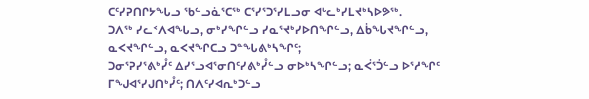ᑕᑦᓯᕈᑎᒋᔭᖓᓗ ᖃᓪᓗᓈᕐᑕᖅ ᑕᕐᓯᕐᑐᕐᓯᒪᓗᓂ ᐊᒡᓚᒃᓯᒪᔪᒃᓴᐅᕗᖅ.
ᑐᐱᖅ ᓯᓚᑉᐱᐊᖓᓗ, ᓂᒃᓯᖏᓪᓗ ᓯᓇᕐᔪᒃᓯᐅᑎᖏᓪᓗ, ᐃᑳᖓᔪᖏᓪᓗ, ᓇᐸᔪᖏᓪᓗ, ᓇᐸᔪᖏᑕᓗ ᑐᓐᖓᕕᒃᓴᖏᑦ;
ᑐᓂᕐᕈᓯᕐᕕᒃᓮᑦ ᐃᓯᕐᓗᐊᕐᓂᑎᑦᓯᕕᒃᓮᓪᓗ ᓂᐅᒃᓴᖏᓪᓗ; ᓇᐹᕐᑑᓪᓗ ᐅᕐᓱᖏᑦ ᒥᖑᐊᕐᓯᒍᑎᒃᓮᑦ; ᑎᐱᑦᓯᐊᕆᒃᑐᓪᓗ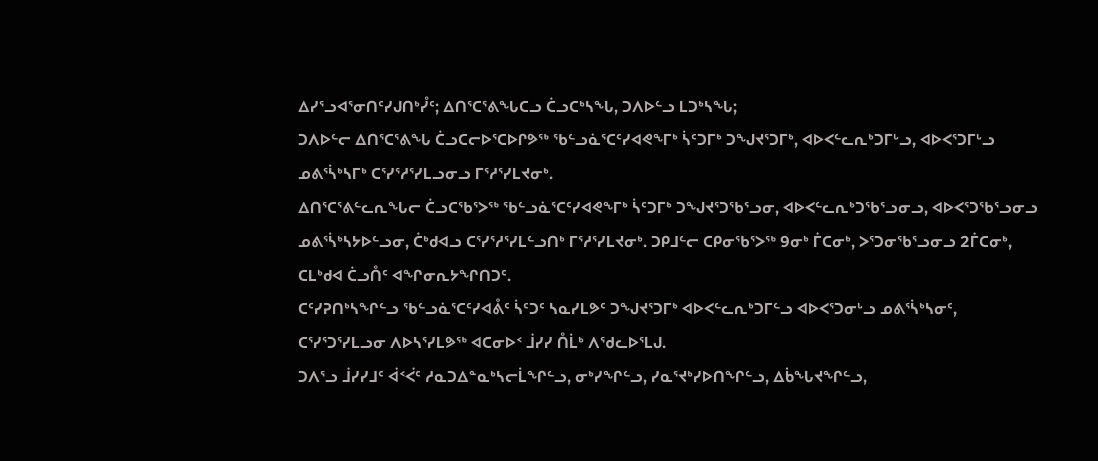ᐃᓯᕐᓗᐊᕐᓂᑎᑦᓯᒍᑎᒃᓮᑦ; ᐃᑎᕐᑕᕐᕕᖓᑕᓗ ᑖᓗᑕᒃᓴᖓ, ᑐᐱᐅᓪᓗ ᒪᑐᒃᓴᖓ;
ᑐᐱᐅᓪᓕ ᐃᑎᕐᑕᕐᕕᖓ ᑖᓗᑕᓕᐅᕐᑕᐅᒋᕗᖅ ᖃᓪᓗᓈᕐᑕᑦᓯᐊᕙᖕᒥᒃ ᓵᑦᑐᒥᒃ ᑐᖑᔪᕐᑐᒥᒃ, ᐊᐅᐸᓪᓚᕆᒃᑐᒥᒡᓗ, ᐊᐅᐸᕐᑐᒥᒡᓗ ᓄᕕᕐᓵᒃᓴᒥᒃ ᑕᕐᓯᕐᓱᕐᓯᒪᓗᓂᓗ ᒥᕐᓱᕐᓯᒪᔪᓂᒃ.
ᐃᑎᕐᑕᕐᕕᓪᓚᕆᖓᓕ ᑖᓗᑕᖃᕐᐳᖅ ᖃᓪᓗᓈᕐᑕᑦᓯᐊᕙᖕᒥᒃ ᓵᑦᑐᒥᒃ ᑐᖑᔪᕐᑐᖃᕐᓗᓂ, ᐊᐅᐸᓪᓚᕆᒃᑐᖃᕐᓗᓂᓗ, ᐊᐅᐸᕐᑐᖃᕐᓗᓂᓗ ᓄᕕᕐᓵᒃᓴᔭᐅᓪᓗᓂ, ᑖᒃᑯᐊᓗ ᑕᕐᓯᕐᓱᕐᓯᒪᓪᓗᑎᒃ ᒥᕐᓱᕐᓯᒪᔪᓂᒃ. ᑐᑭᒧᓪᓕ ᑕᑭᓂᖃᕐᐳᖅ 9ᓂᒃ ᒦᑕᓂᒃ, ᐳᕐᑐᓂᖃᕐᓗᓂᓗ 2ᒦᑕᓂᒃ, ᑕᒪᒃᑯᐊ ᑖᓗᑍᑦ ᐊᖏᓂᕆᔭᖏᑎᑐᑦ.
ᑕᑦᓯᕈᑎᒃᓴᖏᓪᓗ ᖃᓪᓗᓈᕐᑕᑦᓯᐊᕔᑦ ᓵᑦᑐᑦ ᓴᓇᓯᒪᕗᑦ ᑐᖑᔪᕐᑐᒥᒃ ᐊᐅᐸᓪᓚᕆᒃᑐᒥᓪᓗ ᐊᐅᐸᕐᑐᓂᒡᓗ ᓄᕕᕐᓵᒃᓴᓂᑦ, ᑕᕐᓯᕐᑐᕐᓯᒪᓗᓂ ᐱᐅᓴᕐᓯᒪᕗᖅ ᐊᑕᓂᐅᑉ ᒨᓯᓯ ᑍᒫᒃ ᐱᖁᓚᐅᕐᒪᒍ.
ᑐᐱᕐᓗ ᒨᓯᓯᒧᑦ ᐋᑉᐹᑦ ᓱᓇᑐᐃᓐᓇᒃᓴᓕᒫᖏᓪᓗ, ᓂᒃᓯᖏᓪᓗ, ᓯᓇᕐᔪᒃᓯᐅᑎᖏᓪᓗ, ᐃᑳᖓᔪᖏᓪᓗ,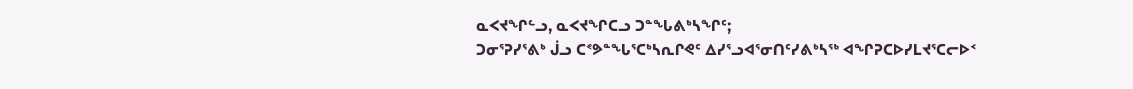ᓇᐸᔪᖏᓪᓗ, ᓇᐸᔪᖏᑕᓗ ᑐᓐᖓᕕᒃᓴᖏᑦ;
ᑐᓂᕐᕈᓯᕐᕕᒃ ᒎᓗ ᑕᕝᕗᓐᖓᕐᑕᒃᓴᕆᒋᕙᑦ ᐃᓯᕐᓗᐊᕐᓂᑎᑦᓯᕕᒃᓴᖅ ᐊᖏᕈᑕᐅᓯᒪᔪᕐᑕᓕᐅᑉ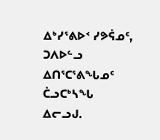ᐃᒃᓯᕐᕕᐅᑉ ᓯᕗᕌᓄᑦ, ᑐᐱᐅᓪᓗ ᐃᑎᕐᑕᕐᕕᖓᓄᑦ ᑖᓗᑕᒃᓴᖓ ᐃᓕᓗᒍ.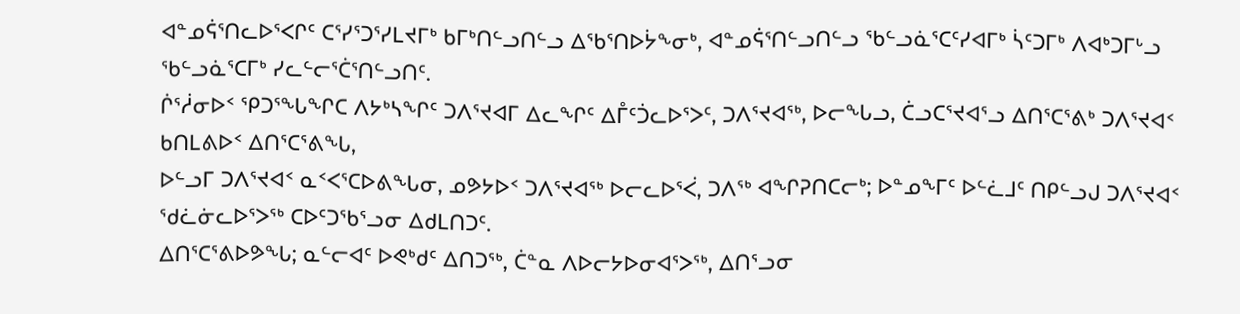ᐊᓐᓄᕌᕐᑎᓚᐅᕐᐸᒋᑦ ᑕᕐᓯᕐᑐᕐᓯᒪᔪᒥᒃ ᑲᒥᒃᑎᓪᓗᑎᓪᓗ ᐃᖃᕐᑎᐅᔮᖕᓂᒃ, ᐊᓐᓄᕌᕐᑎᓪᓗᑎᓪᓗ ᖃᓪᓗᓈᕐᑕᑦᓯᐊᒥᒃ ᓵᑦᑐᒥᒃ ᐱᐊᒃᑐᒥᒡᓗ ᖃᓪᓗᓈᕐᑕᒥᒃ ᓯᓚᓪᓕᕐᑖᕐᑎᓪᓗᑎᑦ.
ᒌᕐᓲᓂᐅᑉ ᕿᑐᕐᖓᖏᑕ ᐱᔭᒃᓴᖏᑦ ᑐᐱᕐᔪᐊᒥ ᐃᓚᖏᑦ ᐃᒤᑦᑑᓚᐅᕐᐳᑦ, ᑐᐱᕐᔪᐊᖅ, ᐅᓕᖓᓗ, ᑖᓗᑕᕐᔪᐊᕐᓗ ᐃᑎᕐᑕᕐᕕᒃ ᑐᐱᕐᔪᐊᑉ ᑲᑎᒪᕕᐅᑉ ᐃᑎᕐᑕᕐᕕᖓ,
ᐅᓪᓗᒥ ᑐᐱᕐᔪᐊᑉ ᓇᑉᐸᕐᑕᐅᕕᖓᓂ, ᓄᕗᔭᐅᑉ ᑐᐱᕐᔪᐊᖅ ᐅᓕᓚᐅᕐᐹ, ᑐᐱᖅ ᐊᖏᕈᑎᑕᓕᒃ; ᐅᓐᓄᖕᒥᑦ ᐅᓪᓛᒧᑦ ᑎᑭᓪᓗᒍ ᑐᐱᕐᔪᐊᑉ ᖁᓛᓃᓚᐅᕐᐳᖅ ᑕᐅᑦᑐᖃᕐᓗᓂ ᐃᑯᒪᑎᑐᑦ.
ᐃᑎᕐᑕᕐᕕᐅᕗᖓ; ᓇᓪᓕᐊᑦ ᐅᕙᒃᑯᑦ ᐃᑎᑐᖅ, ᑖᓐᓇ ᐱᐅᓕᔭᐅᓂᐊᕐᐳᖅ, ᐃᑎᕐᓗᓂ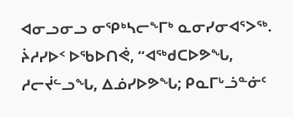ᐊᓂᓗᓂᓗ ᓂᕿᒃᓴᓕᖕᒥᒃ ᓇᓂᓯᓂᐊᕐᐳᖅ.
ᔩᓱᓯᐅᑉ ᐅᖃᐅᑎᕚ, “ᐊᖅᑯᑕᐅᕗᖓ, ᓱᓕᔫᓪᓗᖓ, ᐃᓅᓯᐅᕗᖓ; ᑭᓇᒥᒡᓘᓐᓃᑦ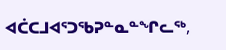ᐊᑖᑕᒧᐊᕐᑐᖃᕈᓐᓇᓐᖏᓚᖅ,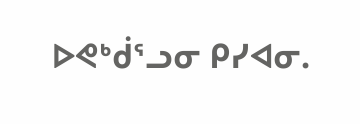ᐅᕙᒃᑰᕐᓗᓂ ᑭᓯᐊᓂ.